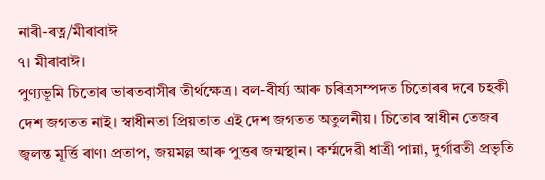নাৰী-ৰত্ন/মীৰাবাঈ
৭। মীৰাবাঈ।
পুণ্যভূমি চিতোৰ ভাৰতবাসীৰ তীৰ্থক্ষেত্ৰ। বল-বীৰ্য্য আৰু চৰিত্ৰসম্পদত চিতোৰৰ দৰে চহকী দেশ জগতত নাই। স্বাধীনতা প্ৰিয়তাত এই দেশ জগতত অতুলনীয়। চিতোৰ স্বাধীন তেজৰ জ্বলন্ত মূৰ্ত্তি ৰাণ৷ প্ৰতাপ, জয়মল্ল আৰু পুত্তৰ জন্মস্থান। কৰ্ম্মদেৱী ধাত্ৰী পান্না, দুৰ্গাৱতী প্ৰভৃতি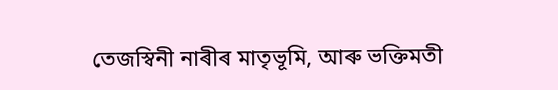তেজস্বিনী নাৰীৰ মাতৃভূমি, আৰু ভক্তিমতী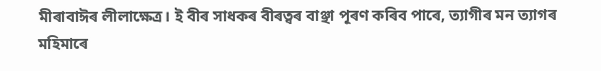মীৰাবাঈৰ লীলাক্ষেত্ৰ। ই বীৰ সাধকৰ বীৰত্বৰ বাঞ্ছা পূৰণ কৰিব পাৰে, ত্যাগীৰ মন ত্যাগৰ মহিমাৰে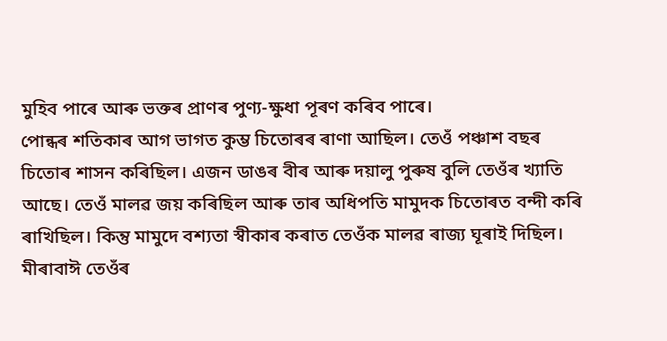মুহিব পাৰে আৰু ভক্তৰ প্ৰাণৰ পুণ্য-ক্ষুধা পূৰণ কৰিব পাৰে।
পোন্ধৰ শতিকাৰ আগ ভাগত কুম্ভ চিতোৰৰ ৰাণা আছিল। তেওঁ পঞ্চাশ বছৰ চিতোৰ শাসন কৰিছিল। এজন ডাঙৰ বীৰ আৰু দয়ালু পুৰুষ বুলি তেওঁৰ খ্যাতি আছে। তেওঁ মালৱ জয় কৰিছিল আৰু তাৰ অধিপতি মামুদক চিতোৰত বন্দী কৰি ৰাখিছিল। কিন্তু মামুদে বশ্যতা স্বীকাৰ কৰাত তেওঁক মালৱ ৰাজ্য ঘূৰাই দিছিল।
মীৰাবাঈ তেওঁৰ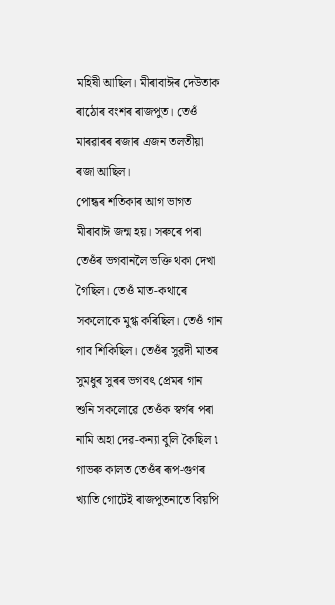মহিষী আছিল। মীৰাবাঈৰ দেউতাক ৰাঠোৰ বংশৰ ৰাজপুত। তেওঁ মাৰৱাৰৰ ৰজাৰ এজন তলতীয়া ৰজা আছিল।
পোন্ধৰ শতিকাৰ আগ ভাগত মীৰাবাঈ জন্ম হয়। সৰুৰে পৰা তেওঁৰ ভগবানলৈ ভক্তি থকা দেখা গৈছিল। তেওঁ মাত-কথাৰে সকলোকে মুগ্ধ কৰিছিল। তেওঁ গান গাব শিকিছিল। তেওঁৰ সুৱদী মাতৰ সুমধুৰ সুৰৰ ভগবৎ প্রেমৰ গান শুনি সকলোৱে তেওঁক স্বৰ্গৰ পৰা নামি অহা দেৱ-কন্যা বুলি কৈছিল ৷
গাভৰু কালত তেওঁৰ ৰূপ-গুণৰ খ্যাতি গোটেই ৰাজপুতনাতে বিয়পি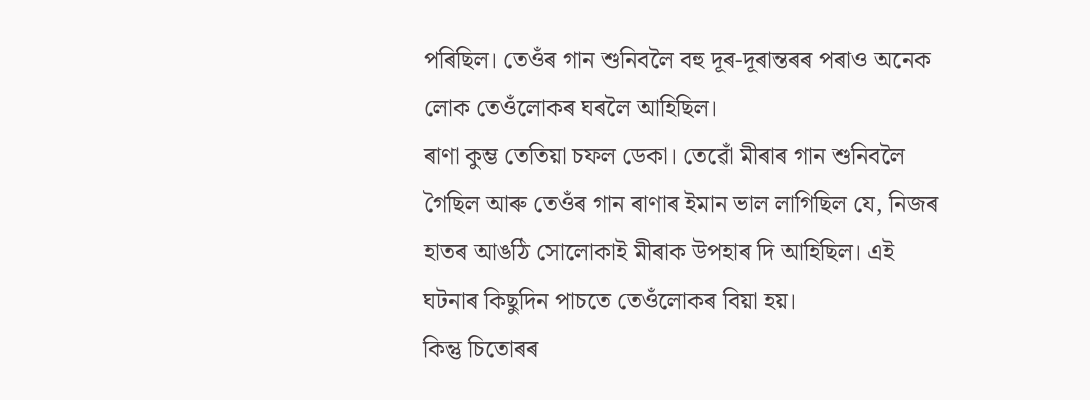পৰিছিল। তেওঁৰ গান শুনিবলৈ বহু দূৰ-দূৰান্তৰৰ পৰাও অনেক লোক তেওঁলোকৰ ঘৰলৈ আহিছিল।
ৰাণা কুম্ভ তেতিয়া চফল ডেকা। তেৱোঁ মীৰাৰ গান শুনিবলৈ গৈছিল আৰু তেওঁৰ গান ৰাণাৰ ইমান ভাল লাগিছিল যে, নিজৰ হাতৰ আঙঠি সোলোকাই মীৰাক উপহাৰ দি আহিছিল। এই ঘটনাৰ কিছুদিন পাচতে তেওঁলোকৰ বিয়া হয়।
কিন্তু চিতোৰৰ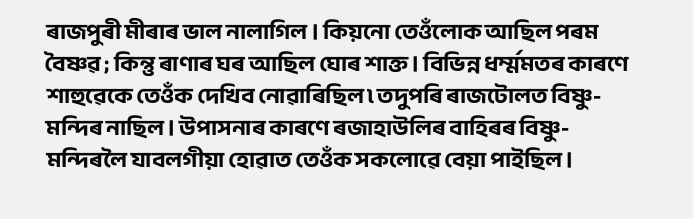ৰাজপুৰী মীৰাৰ ভাল নালাগিল । কিয়নো তেওঁলোক আছিল পৰম বৈষ্ণৱ ; কিন্তু ৰাণাৰ ঘৰ আছিল ঘোৰ শাক্ত। বিভিন্ন ধৰ্ম্মমতৰ কাৰণে শাহুৱেকে তেওঁক দেখিব নোৱাৰিছিল ৷ তদুপৰি ৰাজটোলত বিষ্ণু-মন্দিৰ নাছিল। উপাসনাৰ কাৰণে ৰজাহাউলিৰ বাহিৰৰ বিষ্ণু-মন্দিৰলৈ যাবলগীয়া হোৱাত তেওঁক সকলোৱে বেয়া পাইছিল।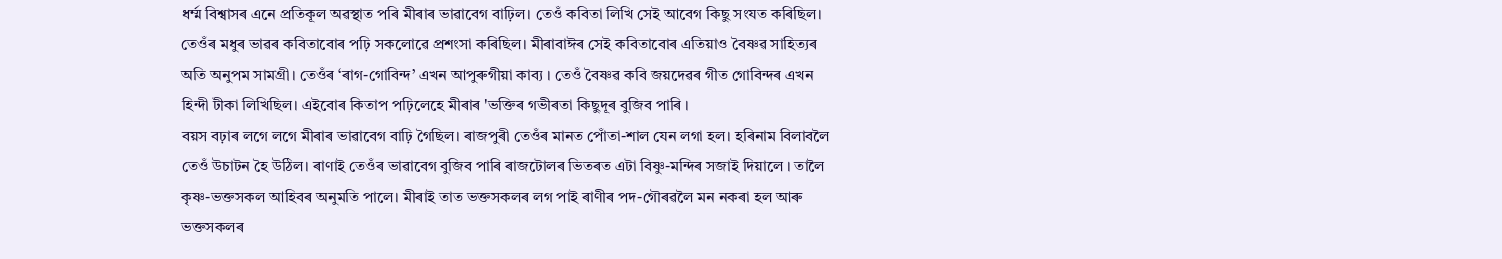ধৰ্ম্ম বিশ্বাসৰ এনে প্ৰতিকূল অৱস্থাত পৰি মীৰাৰ ভাৱাবেগ বাঢ়িল। তেওঁ কবিতা লিখি সেই আবেগ কিছু সংযত কৰিছিল। তেওঁৰ মধুৰ ভাৱৰ কবিতাবোৰ পঢ়ি সকলোৱে প্ৰশংসা কৰিছিল। মীৰাবাঈৰ সেই কবিতাবোৰ এতিয়াও বৈষ্ণৱ সাহিত্যৰ অতি অনুপম সামগ্ৰী। তেওঁৰ ‘ৰাগ-গোবিন্দ’ এখন আপুৰুগীয়া কাব্য । তেওঁ বৈষ্ণৱ কবি জয়দেৱৰ গীত গোবিন্দৰ এখন হিন্দী টীকা লিখিছিল। এইবোৰ কিতাপ পঢ়িলেহে মীৰাৰ 'ভক্তিৰ গভীৰতা কিছুদূৰ বুজিব পাৰি ।
বয়স বঢ়াৰ লগে লগে মীৰাৰ ভাৱাবেগ বাঢ়ি গৈছিল। ৰাজপুৰী তেওঁৰ মানত পোঁতা-শাল যেন লগা হল। হৰিনাম বিলাবলৈ তেওঁ উচাটন হৈ উঠিল। ৰাণাই তেওঁৰ ভাৱাবেগ বুজিব পাৰি ৰাজটোলৰ ভিতৰত এটা বিষ্ণু-মন্দিৰ সজাই দিয়ালে । তালৈ কৃষ্ণ-ভক্তসকল আহিবৰ অনুমতি পালে। মীৰাই তাত ভক্তসকলৰ লগ পাই ৰাণীৰ পদ-গৌৰৱলৈ মন নকৰা হল আৰু ভক্তসকলৰ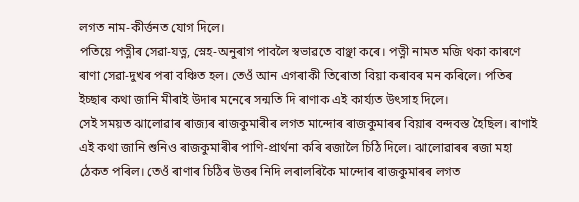লগত নাম-কীৰ্ত্তনত যোগ দিলে।
পতিয়ে পত্নীৰ সেৱা-যত্ন, স্নেহ-অনুৰাগ পাবলৈ স্বভাৱতে বাঞ্ছা কৰে। পত্নী নামত মজি থকা কাৰণে ৰাণা সেৱা-দুখৰ পৰা বঞ্চিত হল। তেওঁ আন এগৰাকী তিৰোতা বিয়া কৰাবৰ মন কৰিলে। পতিৰ ইচ্ছাৰ কথা জানি মীৰাই উদাৰ মনেৰে সন্মতি দি ৰাণাক এই কাৰ্য্যত উৎসাহ দিলে।
সেই সময়ত ঝালোৱাৰ ৰাজ্যৰ ৰাজকুমাৰীৰ লগত মান্দোৰ ৰাজকুমাৰৰ বিয়াৰ বন্দবস্ত হৈছিল। ৰাণাই এই কথা জানি শুনিও ৰাজকুমাৰীৰ পাণি-প্ৰাৰ্থনা কৰি ৰজালৈ চিঠি দিলে। ঝালোৱাৰৰ ৰজা মহা ঠেকত পৰিল। তেওঁ ৰাণাৰ চিঠিৰ উত্তৰ নিদি লৰালৰিকৈ মান্দোৰ ৰাজকুমাৰৰ লগত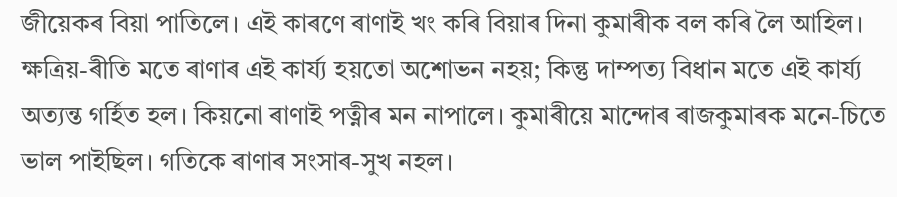জীয়েকৰ বিয়া পাতিলে। এই কাৰণে ৰাণাই খং কৰি বিয়াৰ দিনা কুমাৰীক বল কৰি লৈ আহিল। ক্ষত্ৰিয়-ৰীতি মতে ৰাণাৰ এই কাৰ্য্য হয়তো অশোভন নহয়; কিন্তু দাম্পত্য বিধান মতে এই কাৰ্য্য অত্যন্ত গৰ্হিত হল। কিয়নো ৰাণাই পত্নীৰ মন নাপালে। কুমাৰীয়ে মান্দোৰ ৰাজকুমাৰক মনে-চিতে ভাল পাইছিল। গতিকে ৰাণাৰ সংসাৰ-সুখ নহল।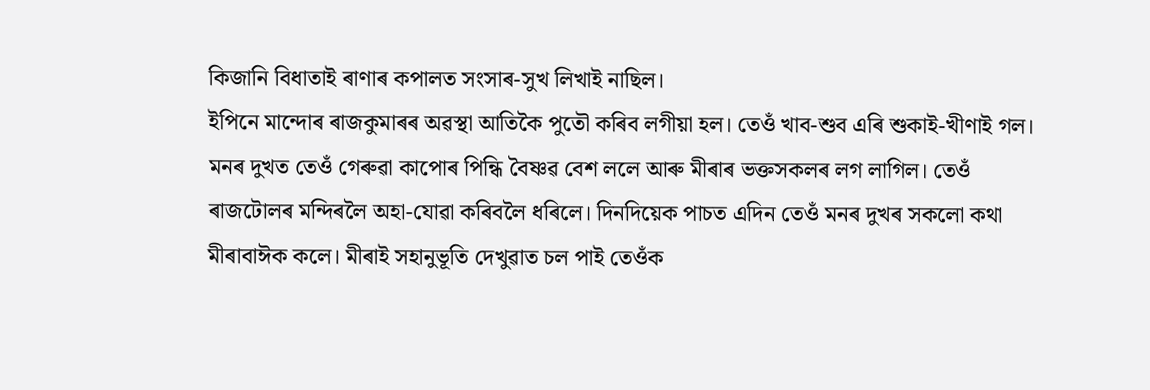কিজানি বিধাতাই ৰাণাৰ কপালত সংসাৰ-সুখ লিখাই নাছিল।
ইপিনে মান্দোৰ ৰাজকুমাৰৰ অৱস্থা আতিকৈ পুতৌ কৰিব লগীয়া হল। তেওঁ খাব-শুব এৰি শুকাই-খীণাই গল। মনৰ দুখত তেওঁ গেৰুৱা কাপোৰ পিন্ধি বৈষ্ণৱ বেশ ললে আৰু মীৰাৰ ভক্তসকলৰ লগ লাগিল। তেওঁ ৰাজটোলৰ মন্দিৰলৈ অহা-যোৱা কৰিবলৈ ধৰিলে। দিনদিয়েক পাচত এদিন তেওঁ মনৰ দুখৰ সকলো কথা মীৰাবাঈক কলে। মীৰাই সহানুভূতি দেখুৱাত চল পাই তেওঁক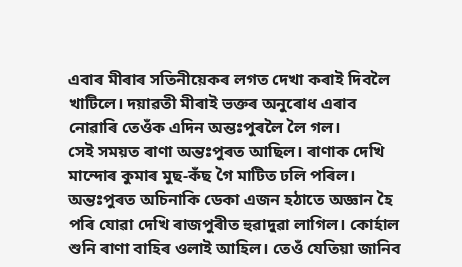এবাৰ মীৰাৰ সতিনীয়েকৰ লগত দেখা কৰাই দিবলৈ খাটিলে। দয়াৱতী মীৰাই ভক্তৰ অনুৰোধ এৰাব নোৱাৰি তেওঁক এদিন অন্তঃপুৰলৈ লৈ গল।
সেই সময়ত ৰাণা অন্তঃপুৰত আছিল। ৰাণাক দেখি মান্দোৰ কুমাৰ মুছ-কঁছ গৈ মাটিত ঢলি পৰিল। অন্তঃপুৰত অচিনাকি ডেকা এজন হঠাতে অজ্ঞান হৈ পৰি যোৱা দেখি ৰাজপুৰীত হুৱাদুৱা লাগিল। কোৰ্হাল শুনি ৰাণা বাহিৰ ওলাই আহিল। তেওঁ যেতিয়া জানিব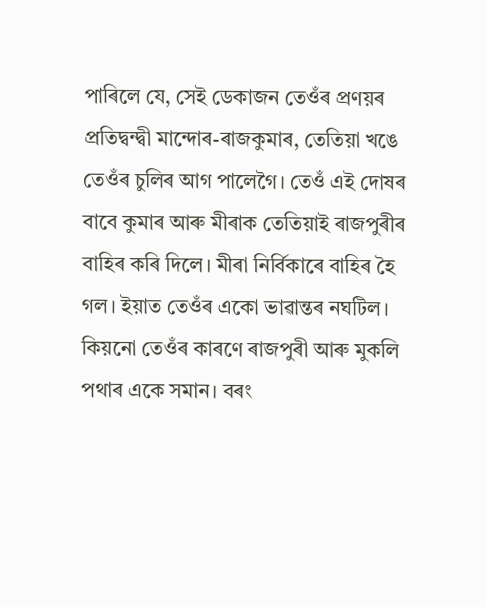পাৰিলে যে, সেই ডেকাজন তেওঁৰ প্ৰণয়ৰ প্ৰতিদ্বন্দ্বী মান্দোৰ-ৰাজকুমাৰ, তেতিয়া খঙে তেওঁৰ চুলিৰ আগ পালেগৈ। তেওঁ এই দোষৰ বাবে কুমাৰ আৰু মীৰাক তেতিয়াই ৰাজপুৰীৰ বাহিৰ কৰি দিলে। মীৰা নিৰ্বিকাৰে বাহিৰ হৈ গল। ইয়াত তেওঁৰ একো ভাৱান্তৰ নঘটিল। কিয়নো তেওঁৰ কাৰণে ৰাজপুৰী আৰু মুকলি পথাৰ একে সমান। বৰং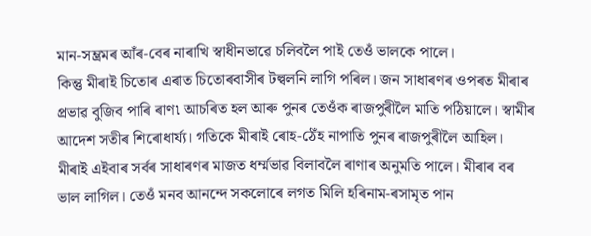মান-সম্ভ্ৰমৰ আঁৰ-বেৰ নাৰাখি স্বাধীনভাৱে চলিবলৈ পাই তেওঁ ভালকে পালে।
কিন্তু মীৰাই চিতোৰ এৰাত চিতোৰবাসীৰ টল্বলনি লাগি পৰিল। জন সাধাৰণৰ ওপৰত মীৰাৰ প্ৰভাৱ বুজিব পাৰি ৰাণ৷ আচৰিত হল আৰু পুনৰ তেওঁক ৰাজপুৰীলৈ মাতি পঠিয়ালে। স্বামীৰ আদেশ সতীৰ শিৰোধাৰ্য্য। গতিকে মীৰাই ৰোহ-ঠেঁহ নাপাতি পুনৰ ৰাজপুৰীলৈ আহিল।
মীৰাই এইবাৰ সৰ্বৰ সাধাৰণৰ মাজত ধৰ্ম্মভাৱ বিলাবলৈ ৰাণাৰ অনুমতি পালে। মীৰাৰ বৰ ভাল লাগিল। তেওঁ মনব আনন্দে সকলোৰে লগত মিলি হৰিনাম-ৰসামৃত পান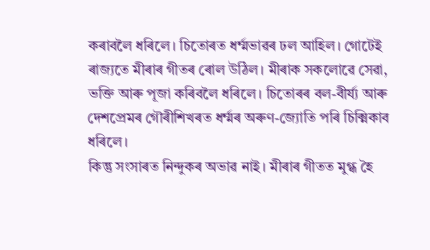কৰাবলৈ ধৰিলে। চিতোৰত ধৰ্ম্মভাৱৰ ঢল আহিল। গোটেই ৰাজ্যতে মীৰাৰ গীতৰ ৰোল উঠিল। মীৰাক সকলোৱে সেৱা, ভক্তি আৰু পূজা কৰিবলৈ ধৰিলে। চিতোৰৰ বল-বীৰ্য্য আৰু দেশপ্ৰেমৰ গৌৰীশিখৰত ধৰ্ম্মৰ অৰুণ-জ্যোতি পৰি চিক্মিকাব ধৰিলে।
কিন্তু সংসাৰত নিন্দুকৰ অভাৱ নাই। মীৰাৰ গীতত মুগ্ধ হৈ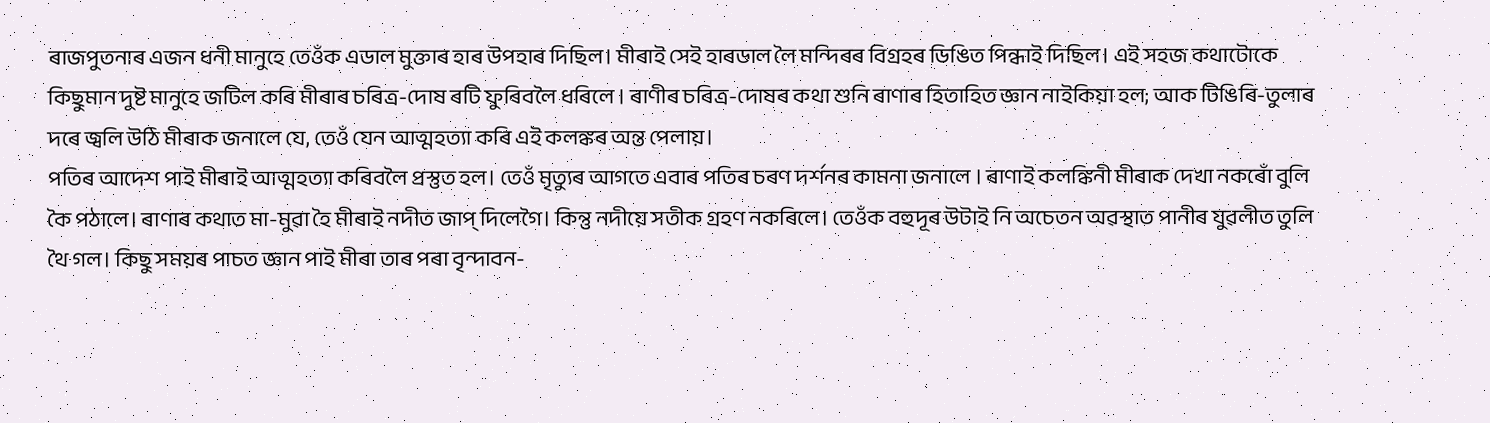ৰাজপুতনাৰ এজন ধনী মানুহে তেওঁক এডাল মুক্তাৰ হাৰ উপহাৰ দিছিল। মীৰাই সেই হাৰডাল লৈ মন্দিৰৰ বিগ্ৰহৰ ডিঙিত পিন্ধাই দিছিল। এই সহজ কথাটোকে কিছুমান দুষ্ট মানুহে জটিল কৰি মীৰাৰ চৰিত্ৰ-দোষ ৰটি ফুৰিবলৈ ধৰিলে । ৰাণীৰ চৰিত্ৰ-দোষৰ কথা শুনি ৰাণাৰ হিতাহিত জ্ঞান নাইকিয়া হল; আক টিঙিৰি-তুলাৰ দৰে জ্বলি উঠি মীৰাক জনালে যে, তেওঁ যেন আত্মহত্যা কৰি এই কলঙ্কৰ অন্ত পেলায়।
পতিৰ আদেশ পাই মীৰাই আত্মহত্যা কৰিবলৈ প্ৰস্তুত হল। তেওঁ মৃত্যুৰ আগতে এবাৰ পতিৰ চৰণ দৰ্শনৰ কামনা জনালে । ৰাণাই কলঙ্কিনী মীৰাক দেখা নকৰোঁ বুলি কৈ পঠালে। ৰাণাৰ কথাত মা-মুৱা হৈ মীৰাই নদীত জাপ্ দিলেগৈ। কিন্তু নদীয়ে সতীক গ্ৰহণ নকৰিলে। তেওঁক বহুদূৰ উটাই নি অচেতন অৱস্থাত পানীৰ যুৱলীত তুলি থৈ গল। কিছু সময়ৰ পাচত জ্ঞান পাই মীৰা তাৰ পৰা বৃন্দাবন-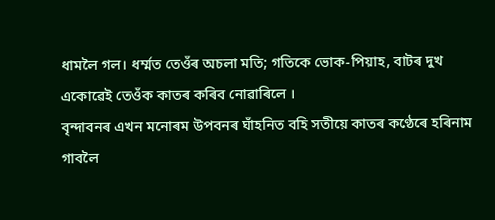ধামলৈ গল। ধৰ্ম্মত তেওঁৰ অচলা মতি; গতিকে ভোক-পিয়াহ, বাটৰ দুখ একোৱেই তেওঁক কাতৰ কৰিব নোৱাৰিলে ।
বৃন্দাবনৰ এখন মনোৰম উপবনৰ ঘাঁহনিত বহি সতীয়ে কাতৰ কণ্ঠেৰে হৰিনাম গাবলৈ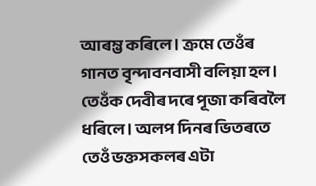আৰম্ভ কৰিলে। ক্ৰমে তেওঁৰ গানত বৃন্দাবনবাসী বলিয়া হল। তেওঁক দেবীৰ দৰে পূজা কৰিবলৈ ধৰিলে। অলপ দিনৰ ভিতৰতে তেওঁ ভক্তসকলৰ এটা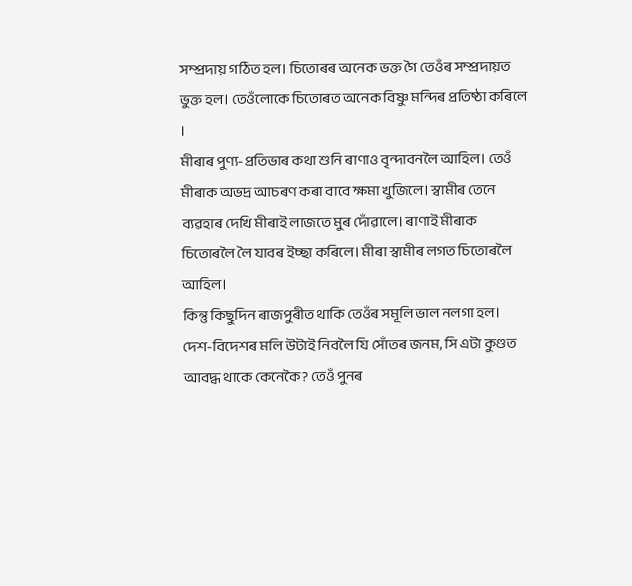সম্প্রদায় গঠিত হল। চিতোৰৰ অনেক ভক্ত গৈ তেওঁৰ সম্প্রদায়ত ভুক্ত হল। তেওঁলোকে চিতোৰত অনেক বিষ্ণু মন্দিৰ প্রতিষ্ঠা কৰিলে ।
মীৰাৰ পুণ্য-প্রতিভাৰ কথা শুনি ৰাণাও বৃন্দাবনলৈ আহিল। তেওঁ মীৰাক অভদ্ৰ আচৰণ কৰা বাবে ক্ষমা খুজিলে। স্বামীৰ তেনে ব্যৱহাৰ দেখি মীৰাই লাজতে মুৰ দোঁৱালে। ৰাণাই মীৰাক চিতোৰলৈ লৈ যাবৰ ইচ্ছা কৰিলে। মীৰা স্বামীৰ লগত চিতোৰলৈ আহিল।
কিন্তু কিছুদিন ৰাজপুৰীত থাকি তেওঁৰ সমূলি ভাল নলগা হল। দেশ-বিদেশৰ মলি উটাই নিবলৈ যি সোঁতৰ জনম, সি এটা কুণ্ডত আবদ্ধ থাকে কেনেকৈ? তেওঁ পুনৰ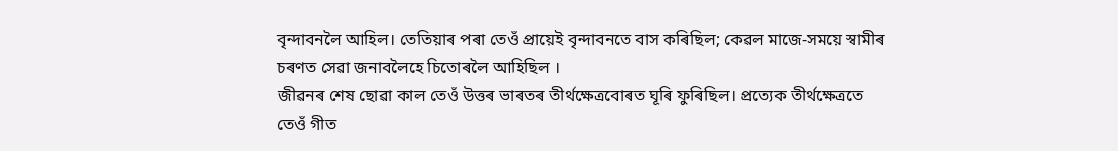বৃন্দাবনলৈ আহিল। তেতিয়াৰ পৰা তেওঁ প্ৰায়েই বৃন্দাবনতে বাস কৰিছিল; কেৱল মাজে-সময়ে স্বামীৰ চৰণত সেৱা জনাবলৈহে চিতোৰলৈ আহিছিল ।
জীৱনৰ শেষ ছোৱা কাল তেওঁ উত্তৰ ভাৰতৰ তীৰ্থক্ষেত্রবোৰত ঘূৰি ফুৰিছিল। প্রত্যেক তীর্থক্ষেত্রতে তেওঁ গীত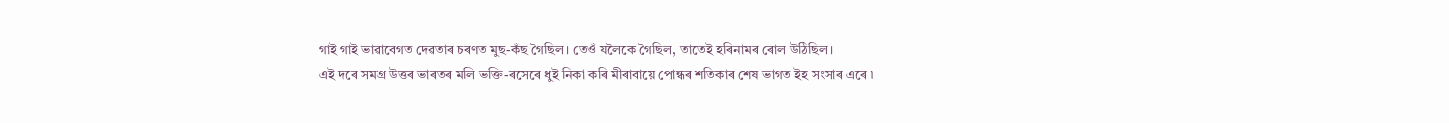গাই গাই ভাৱাবেগত দেৱতাৰ চৰণত মুছ-কঁছ গৈছিল। তেওঁ যলৈকে গৈছিল, তাতেই হৰিনামৰ ৰোল উঠিছিল।
এই দৰে সমগ্ৰ উত্তৰ ভাৰতৰ মলি ভক্তি-ৰসেৰে ধুই নিকা কৰি মীৰাবায়ে পোন্ধৰ শতিকাৰ শেষ ভাগত ইহ সংসাৰ এৰে ৷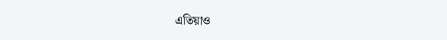এতিয়াও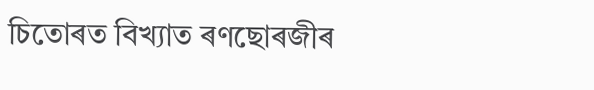চিতোৰত বিখ্যাত ৰণছোৰজীৰ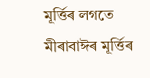মূৰ্ত্তিৰ লগতে মীৰাবাঈৰ মূৰ্ত্তিৰ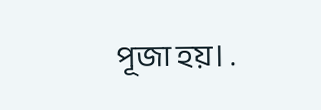পূজা হয়। .